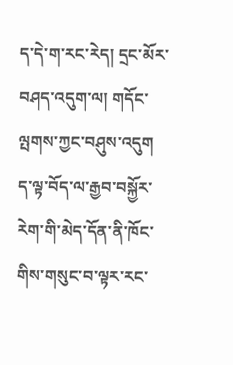ད་དེ་ག་རང་རེད། དྲང་མོར་བཤད་འདུག་ལ། གདོང་ལྤགས་ཀྱང་བཤུས་འདུག ད་ལྟ་བོད་ལ་རྒྱབ་བསྐྱོར་རེག་གི་མེད་དོན་ནི་ཁོང་གིས་གསུང་བ་ལྟར་རང་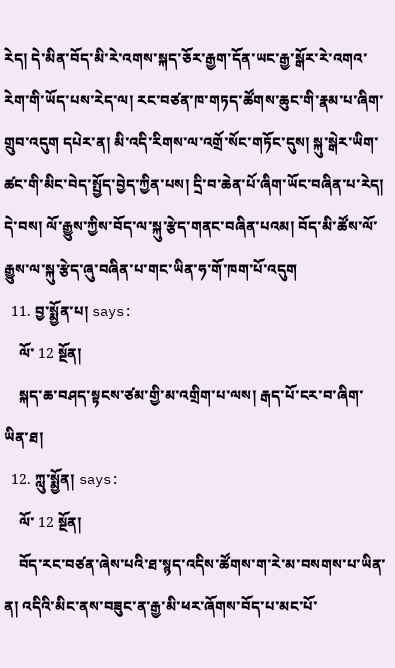རེད། དེ་མིན་བོད་མི་རེ་འགས་སྐད་ཅོར་རྒྱག་དོན་ཡང་རྒྱ་སྒོར་རེ་འགའ་རེག་གི་ཡོད་པས་རེད་ལ། རང་བཙན་ཁ་གཏད་ཚོགས་ཆུང་གི་རྣམ་པ་ཞིག་གྲུབ་འདུག དཔེར་ན། མི་འདི་རིགས་ལ་འགྲོ་སོང་གཏོང་དུས། སྐུ་སྒེར་ཡིག་ཚང་གི་མིང་བེད་སྤྱོད་བྱེད་ཀྱིན་པས། དྲི་བ་ཆེན་པོ་ཞིག་ཡོང་བཞིན་པ་རེད། དེ་བས། ལོ་རྒྱུས་ཀྱིས་བོད་ལ་སྐུ་རྩེད་གནང་བཞིན་པའམ། བོད་མི་ཚོས་ལོ་རྒྱུས་ལ་སྐུ་རྩེད་ཞུ་བཞིན་པ་གང་ཡིན་ཧ་གོ་ཁག་པོ་འདུག
  11. བྱ་སྨྱོན་པ། says:
    ལོ་ 12 སྔོན།
    སྐད་ཆ་བཤད་སྟངས་ཙམ་གྱི་མ་འགྲིག་པ་ལས། རྒད་པོ་ངར་བ་ཞིག་ཡིན་ཐ།
  12. ཀླུ་སྨྱོན། says:
    ལོ་ 12 སྔོན།
    བོད་རང་བཙན་ཞེས་པའི་ཐ་སྙད་འདིས་ཚོགས་ག་རེ་མ་བསགས་པ་ཡིན་ན། འདིའི་མིང་ནས་བཟུང་ན་རྒྱ་མི་ཕར་ཞོགས་བོད་པ་མང་པོ་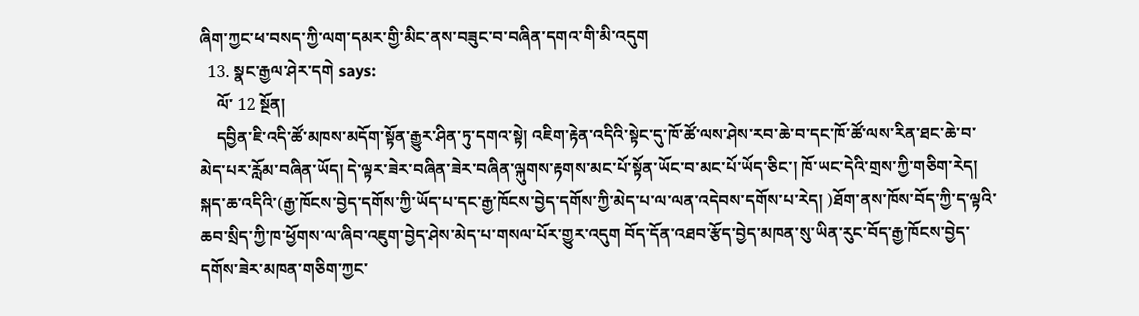ཞིག་ཀྱང་ཕ་བསད་ཀྱི་ལག་དམར་གྱི་མིང་ནས་བཟུང་བ་བཞིན་དགའ་གི་མི་འདུག
  13. སྣང་རྒྱལ་ཤེར་དགེ says:
    ལོ་ 12 སྔོན།
    དབྱིན་ཇི་འདི་ཚོ་མཁས་མདོག་སྟོན་རྒྱུར་ཤིན་ཏུ་དགའ་སྟེ། འཇིག་རྟེན་འདིའི་སྟེང་དུ་ཁོ་ཚོ་ལས་ཤེས་རབ་ཆེ་བ་དང་ཁོ་ཚོ་ལས་རིན་ཐང་ཆེ་བ་མེད་པར་རློམ་བཞིན་ཡོད། དེ་ལྟར་ཟེར་བཞིན་ཟེར་བཞིན་ལྐུགས་རྟགས་མང་པོ་སྟོན་ཡོང་བ་མང་པོ་ཡོད་ཅིང་། ཁོ་ཡང་དེའི་གྲས་ཀྱི་གཅིག་རེད། སྐད་ཆ་འདིའི་(རྒྱ་ཁོངས་བྱེད་དགོས་ཀྱི་ཡོད་པ་དང་རྒྱ་ཁོངས་བྱེད་དགོས་ཀྱི་མེད་པ་ལ་ལན་འདེབས་དགོས་པ་རེད། )ཐོག་ནས་ཁོས་བོད་ཀྱི་ད་ལྟའི་ཆབ་སྲིད་ཀྱི་ཁ་ཕྱོགས་ལ་ཞིབ་འཇུག་བྱེད་ཤེས་མེད་པ་གསལ་པོར་གྱུར་འདུག བོད་དོན་འཐབ་རྩོད་བྱེད་མཁན་སུ་ཡིན་རུང་བོད་རྒྱ་ཁོངས་བྱེད་དགོས་ཟེར་མཁན་གཅིག་ཀྱང་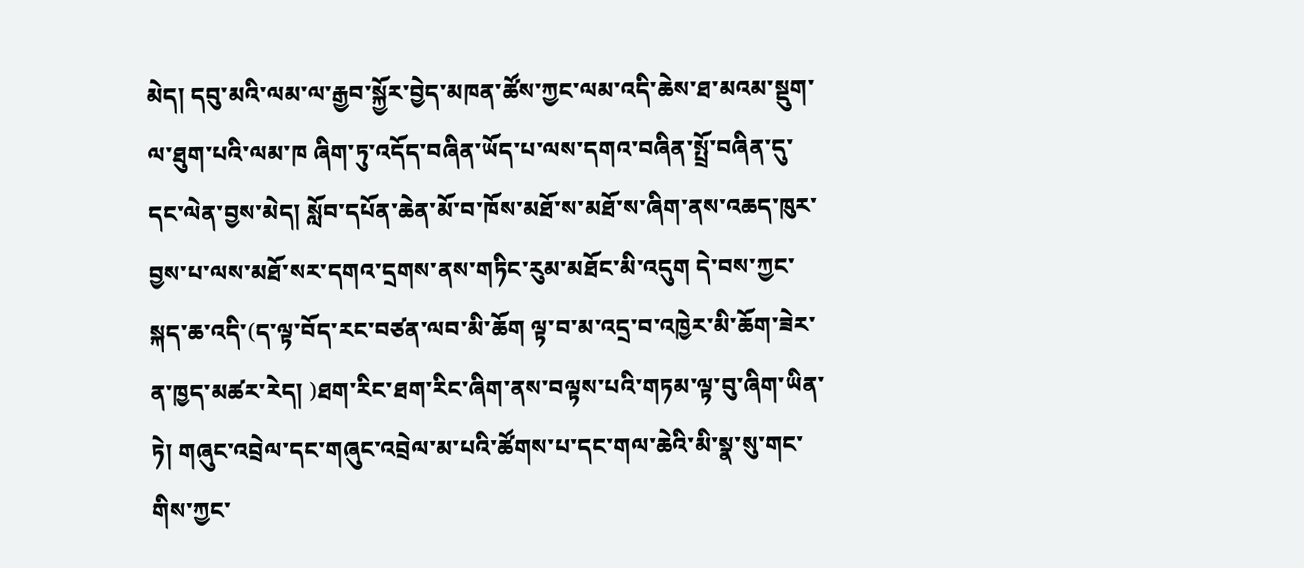མེད། དབུ་མའི་ལམ་ལ་རྒྱབ་སྐྱོར་བྱེད་མཁན་ཚོས་ཀྱང་ལམ་འདི་ཆེས་ཐ་མའམ་སྡུག་ལ་ཐུག་པའི་ལམ་ཁ ཞིག་ཏུ་འདོད་བཞིན་ཡོད་པ་ལས་དགའ་བཞིན་སྤྲོ་བཞིན་དུ་དང་ལེན་བྱས་མེད། སློབ་དཔོན་ཆེན་མོ་བ་ཁོས་མཐོ་ས་མཐོ་ས་ཞིག་ནས་འཆད་ཁུར་བྱས་པ་ལས་མཐོ་སར་དགའ་དྲགས་ནས་གཏིང་རུམ་མཐོང་མི་འདུག དེ་བས་ཀྱང་སྐད་ཆ་འདི་(ད་ལྟ་བོད་རང་བཙན་ལབ་མི་ཆོག ལྟ་བ་མ་འདྲ་བ་འཁྱེར་མི་ཆོག་ཟེར་ན་ཁྱད་མཚར་རེད། )ཐག་རིང་ཐག་རིང་ཞིག་ནས་བལྟས་པའི་གཏམ་ལྟ་བུ་ཞིག་ཡིན་ཏེ། གཞུང་འབྲེལ་དང་གཞུང་འབྲེལ་མ་པའི་ཚོགས་པ་དང་གལ་ཆེའི་མི་སྣ་སུ་གང་གིས་ཀྱང་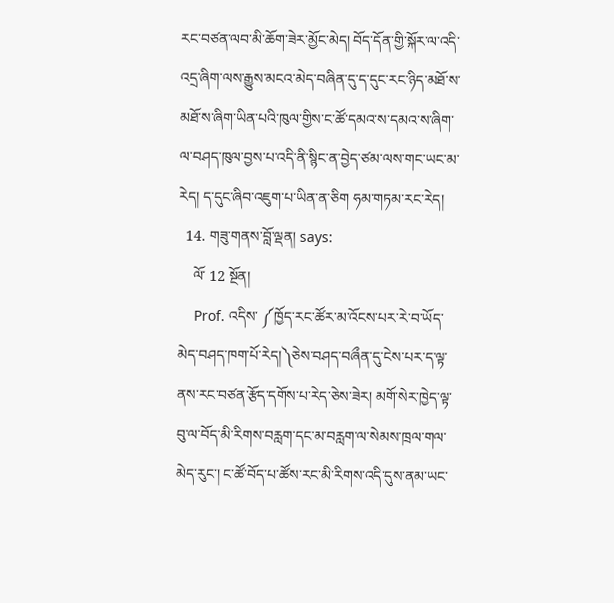རང་བཙན་ལབ་མི་ཆོག་ཟེར་མྱོང་མེད། བོད་དོན་གྱི་སྐོར་ལ་འདི་འདྲ་ཞིག་ལས་རྒྱུས་མངའ་མེད་བཞིན་དུ་ད་དུང་རང་ཉིད་མཐོ་ས་མཐོ་ས་ཞིག་ཡིན་པའི་ཁུལ་གྱིས་ང་ཚོ་དམའ་ས་དམའ་ས་ཞིག་ལ་བཤད་ཁུལ་བྱས་པ་འདི་ནི་སྙིང་ན་བྱེད་ཙམ་ལས་གང་ཡང་མ་རེད། ད་དུང་ཞིབ་འཇུག་པ་ཡིན་ན་ཅིག ཧམ་གཏམ་རང་རེད།
  14. གཟུ་གནས་བློ་ལྡན། says:
    ལོ་ 12 སྔོན།
    Prof. འདིས་ ༼ཁྱོད་རང་ཚོར་མ་འོངས་པར་རེ་བ་ཡོད་མེད་བཤད་ཁག་པོ་རེད།༽ཅེས་བཤད་བཞྀན་དུ་ངེས་པར་ད་ལྟ་ནས་རང་བཙན་རྩོད་དགོས་པ་རེད་ཅེས་ཟེར། མགོ་སེར་ཁྱེད་ལྟ་བུ་ལ་བོད་མི་རིགས་བརླག་དང་མ་བརླག་ལ་སེམས་ཁྲལ་གལ་མེད་རུང་། ང་ཚོ་བོད་པ་ཚོས་རང་མི་རིགས་འདི་དུས་ནམ་ཡང་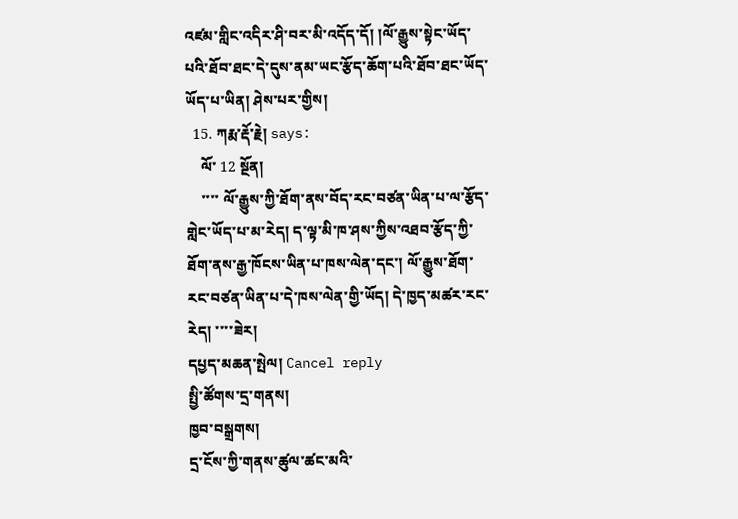འཛམ་གླིང་འདིར་ཤི་བར་མི་འདོད་དོ། །ལོ་རྒྱུས་སྟེང་ཡོད་པའི་ཐོབ་ཐང་དེ་དུས་ནམ་ཡང་རྩོད་ཆོག་པའི་ཐོབ་ཐང་ཡོད་ཡོད་པ་ཡིན། ཤེས་པར་གྱིས།
  15. ཀརྨ་རྡོ་རྗེ། says:
    ལོ་ 12 སྔོན།
    ་་་་ ལོ་རྒྱུས་ཀྱི་ཐོག་ནས་བོད་རང་བཙན་ཡིན་པ་ལ་རྩོད་གླེང་ཡོད་པ་མ་རེད། ད་ལྟ་མི་ཁ་ཤས་ཀྱིས་འཐབ་རྩོད་ཀྱི་ཐོག་ནས་རྒྱ་ཁོངས་ཡིན་པ་ཁས་ལེན་དང་། ལོ་རྒྱུས་ཐོག་རང་བཙན་ཡིན་པ་དེ་ཁས་ལེན་གྱི་ཡོད། དེ་ཁྱད་མཚར་རང་རེད། ་་་་ཟེར།
དཔྱད་མཆན་སྤེལ། Cancel reply
སྤྱི་ཚོགས་དྲ་གནས།
ཁྱབ་བསྒྲགས།
དྲ་ངོས་ཀྱི་གནས་ཚུལ་ཚང་མའི་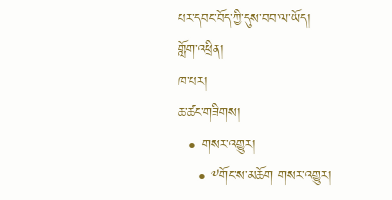པར་དབང་བོད་ཀྱི་དུས་བབ་ལ་ཡོད།
གློག་འཕྲིན།
ཁ་པར།
ཆ་ཚང་གཟིགས།
  • གསར་འགྱུར།
    • ༸གོང་ས་མཆོག གསར་འགྱུར།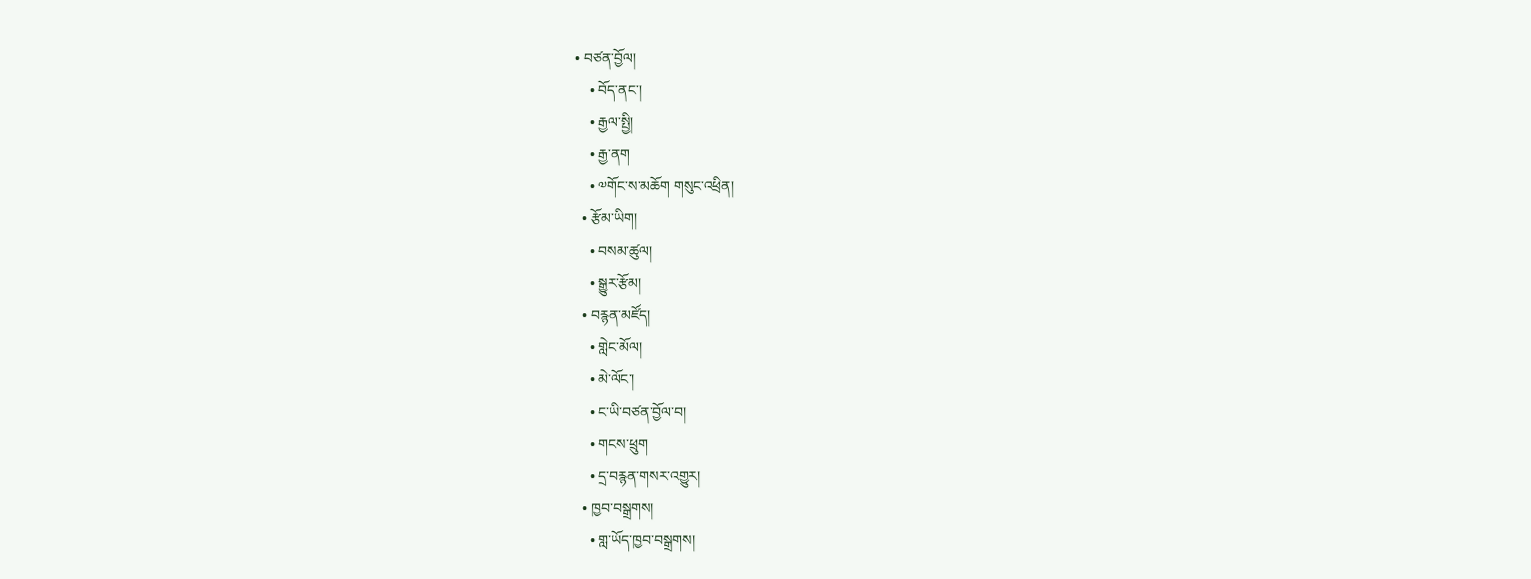• བཙན་བྱོལ།
    • བོད་ནང་།
    • རྒྱལ་སྤྱི།
    • རྒྱ་ནག
    • ༧གོང་ས་མཆོག གསུང་འཕྲིན།
  • རྩོམ་ཡིག།
    • བསམ་ཚུལ།
    • སྒྱུར་རྩོམ།
  • བརྙན་མཛོད།
    • གླེང་མོལ།
    • མེ་ལོང་།
    • ང་ཡི་བཙན་བྱོལ་བ།
    • གངས་ཕྲུག
    • དྲ་བརྙན་གསར་འགྱུར།
  • ཁྱབ་བསྒྲགས།
    • གླ་ཡོད་ཁྱབ་བསྒྲགས།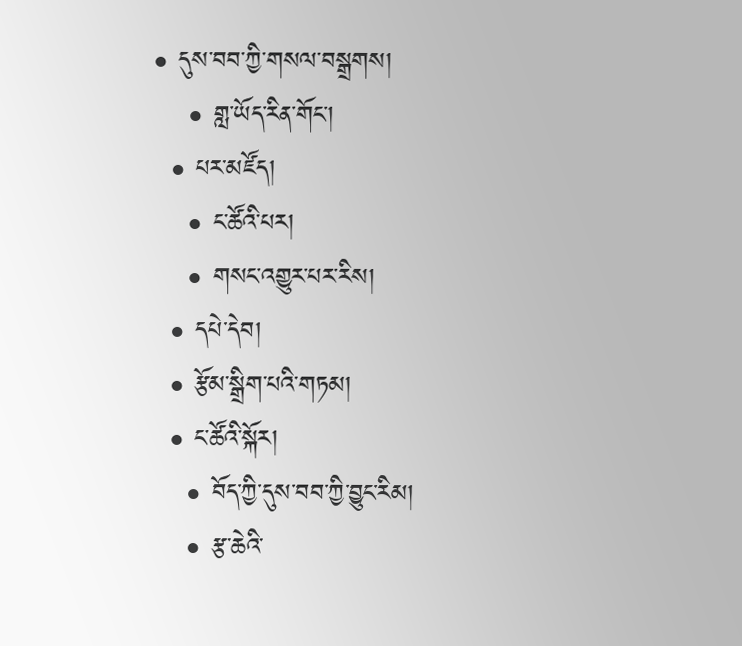• དུས་བབ་ཀྱི་གསལ་བསྒྲགས།
    • གླ་ཡོད་རིན་གོང་།
  • པར་མཛོད།
    • ང་ཚོའི་པར།
    • གསང་འགྱུར་པར་རིས།
  • དཔེ་དེབ།
  • རྩོམ་སྒྲིག་པའི་གཏམ།
  • ང་ཚོའི་སྐོར།
    • བོད་ཀྱི་དུས་བབ་ཀྱི་བྱུང་རིམ།
    • རྩ་ཆེའི་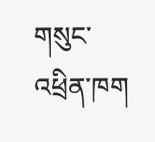གསུང་འཕྲིན་ཁག